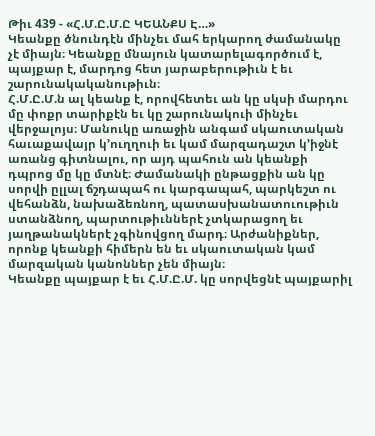Թիւ 439 - «Հ.Մ.Ը.Մ.Ը ԿԵԱՆՔՍ Է…»
Կեանքը ծնունդէն մինչեւ մահ երկարող ժամանակը չէ միայն։ Կեանքը մնայուն կատարելագործում է, պայքար է, մարդոց հետ յարաբերութիւն է եւ շարունակականութիւն։
Հ.Մ.Ը.Մ.ն ալ կեանք է, որովհետեւ ան կը սկսի մարդու մը փոքր տարիքէն եւ կը շարունակուի մինչեւ վերջալոյս։ Մանուկը առաջին անգամ սկաուտական հաւաքավայր կ’ուղղուի եւ կամ մարզադաշտ կ’իջնէ առանց գիտնալու, որ այդ պահուն ան կեանքի դպրոց մը կը մտնէ։ Ժամանակի ընթացքին ան կը սորվի ըլլալ ճշդապահ ու կարգապահ, պարկեշտ ու վեհանձն, նախաձեռնող, պատասխանատուութիւն ստանձնող, պարտութիւններէ չտկարացող եւ յաղթանակներէ չգինովցող մարդ։ Արժանիքներ, որոնք կեանքի հիմերն են եւ սկաուտական կամ մարզական կանոններ չեն միայն։
Կեանքը պայքար է եւ Հ.Մ.Ը.Մ. կը սորվեցնէ պայքարիլ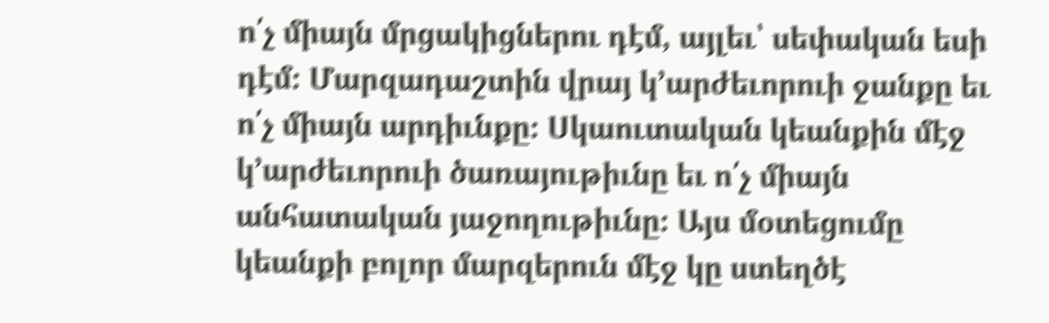ո՛չ միայն մրցակիցներու դէմ, այլեւ՝ սեփական եսի դէմ։ Մարզադաշտին վրայ կ’արժեւորուի ջանքը եւ ո՛չ միայն արդիւնքը։ Սկաուտական կեանքին մէջ կ’արժեւորուի ծառայութիւնը եւ ո՛չ միայն անհատական յաջողութիւնը։ Այս մօտեցումը կեանքի բոլոր մարզերուն մէջ կը ստեղծէ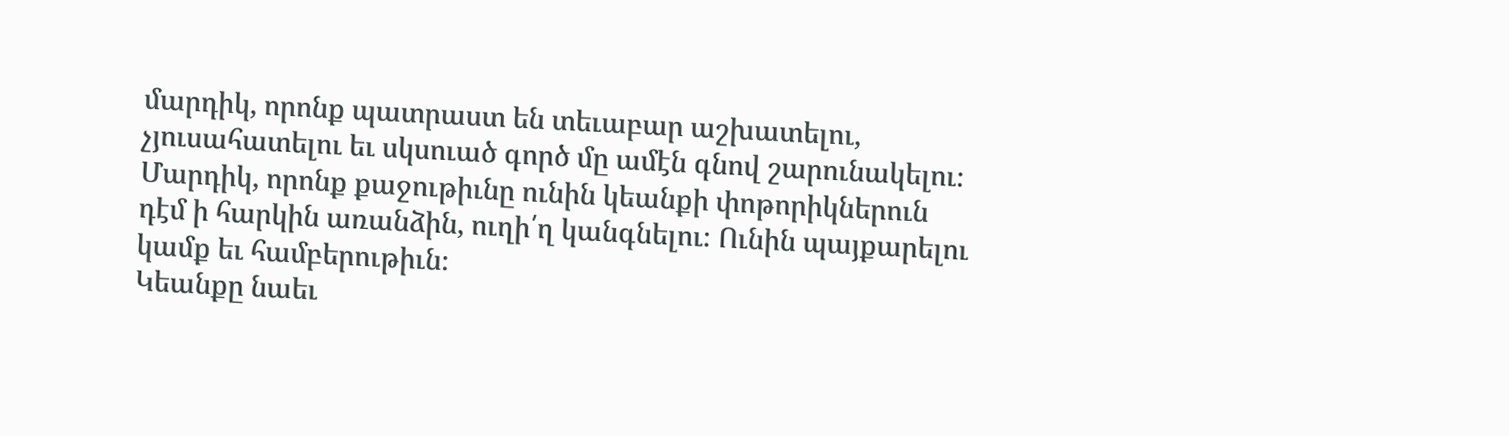մարդիկ, որոնք պատրաստ են տեւաբար աշխատելու, չյուսահատելու եւ սկսուած գործ մը ամէն գնով շարունակելու։ Մարդիկ, որոնք քաջութիւնը ունին կեանքի փոթորիկներուն դէմ ի հարկին առանձին, ուղի՛ղ կանգնելու։ Ունին պայքարելու կամք եւ համբերութիւն։
Կեանքը նաեւ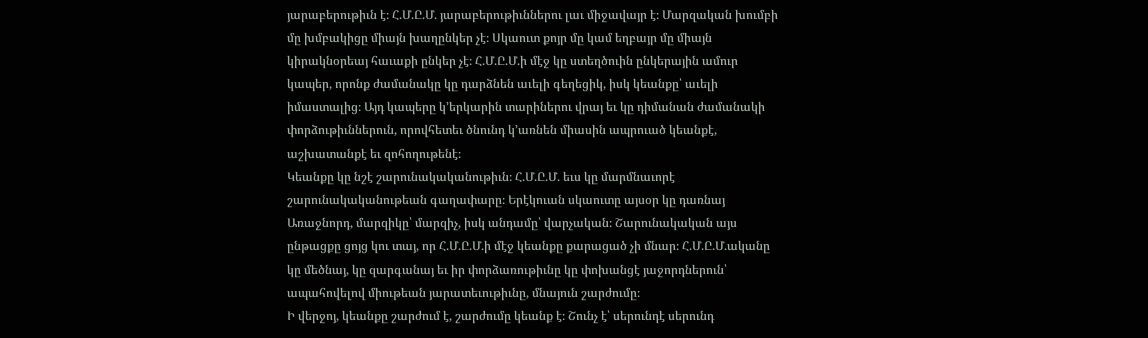յարաբերութիւն է։ Հ.Մ.Ը.Մ. յարաբերութիւններու լաւ միջավայր է։ Մարզական խումբի մը խմբակիցը միայն խաղընկեր չէ։ Սկաուտ քոյր մը կամ եղբայր մը միայն կիրակնօրեայ հաւաքի ընկեր չէ։ Հ.Մ.Ը.Մ.ի մէջ կը ստեղծուին ընկերային ամուր կապեր, որոնք ժամանակը կը դարձնեն աւելի գեղեցիկ, իսկ կեանքը՝ աւելի իմաստալից։ Այդ կապերը կ’երկարին տարիներու վրայ եւ կը դիմանան ժամանակի փորձութիւններուն, որովհետեւ ծնունդ կ’առնեն միասին ապրուած կեանքէ, աշխատանքէ եւ զոհողութենէ։
Կեանքը կը նշէ շարունակականութիւն։ Հ.Մ.Ը.Մ. եւս կը մարմնաւորէ շարունակականութեան գաղափարը։ Երէկուան սկաուտը այսօր կը դառնայ Առաջնորդ, մարզիկը՝ մարզիչ, իսկ անդամը՝ վարչական։ Շարունակական այս ընթացքը ցոյց կու տայ, որ Հ.Մ.Ը.Մ.ի մէջ կեանքը քարացած չի մնար։ Հ.Մ.Ը.Մ.ականը կը մեծնայ, կը զարգանայ եւ իր փորձառութիւնը կը փոխանցէ յաջորդներուն՝ ապահովելով միութեան յարատեւութիւնը, մնայուն շարժումը։
Ի վերջոյ, կեանքը շարժում է, շարժումը կեանք է։ Շունչ է՝ սերունդէ սերունդ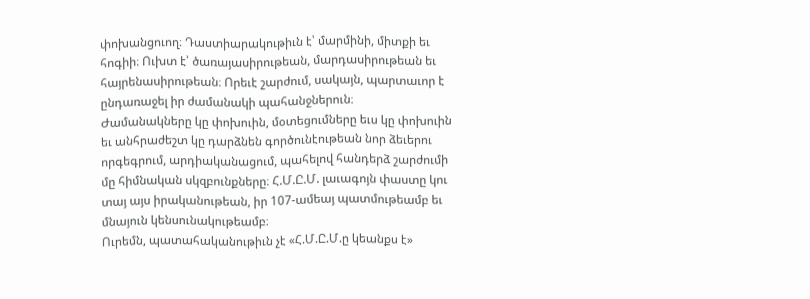փոխանցուող։ Դաստիարակութիւն է՝ մարմինի, միտքի եւ հոգիի։ Ուխտ է՝ ծառայասիրութեան, մարդասիրութեան եւ հայրենասիրութեան։ Որեւէ շարժում, սակայն, պարտաւոր է ընդառաջել իր ժամանակի պահանջներուն։
Ժամանակները կը փոխուին, մօտեցումները եւս կը փոխուին եւ անհրաժեշտ կը դարձնեն գործունէութեան նոր ձեւերու որգեգրում, արդիականացում, պահելով հանդերձ շարժումի մը հիմնական սկզբունքները։ Հ.Մ.Ը.Մ. լաւագոյն փաստը կու տայ այս իրականութեան, իր 107-ամեայ պատմութեամբ եւ մնայուն կենսունակութեամբ։
Ուրեմն, պատահականութիւն չէ «Հ.Մ.Ը.Մ.ը կեանքս է»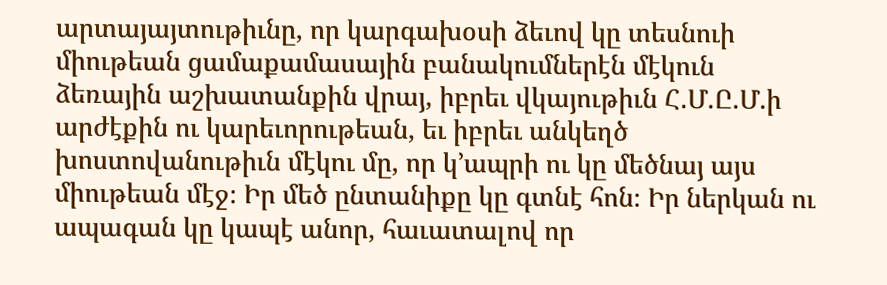արտայայտութիւնը, որ կարգախօսի ձեւով կը տեսնուի միութեան ցամաքամասային բանակումներէն մէկուն ձեռային աշխատանքին վրայ, իբրեւ վկայութիւն Հ.Մ.Ը.Մ.ի արժէքին ու կարեւորութեան, եւ իբրեւ անկեղծ խոստովանութիւն մէկու մը, որ կ’ապրի ու կը մեծնայ այս միութեան մէջ։ Իր մեծ ընտանիքը կը գտնէ հոն։ Իր ներկան ու ապագան կը կապէ անոր, հաւատալով որ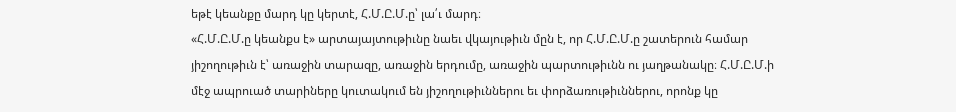եթէ կեանքը մարդ կը կերտէ, Հ.Մ.Ը.Մ.ը՝ լա՛ւ մարդ։
«Հ.Մ.Ը.Մ.ը կեանքս է» արտայայտութիւնը նաեւ վկայութիւն մըն է, որ Հ.Մ.Ը.Մ.ը շատերուն համար յիշողութիւն է՝ առաջին տարազը, առաջին երդումը, առաջին պարտութիւնն ու յաղթանակը։ Հ.Մ.Ը.Մ.ի մէջ ապրուած տարիները կուտակում են յիշողութիւններու եւ փորձառութիւններու, որոնք կը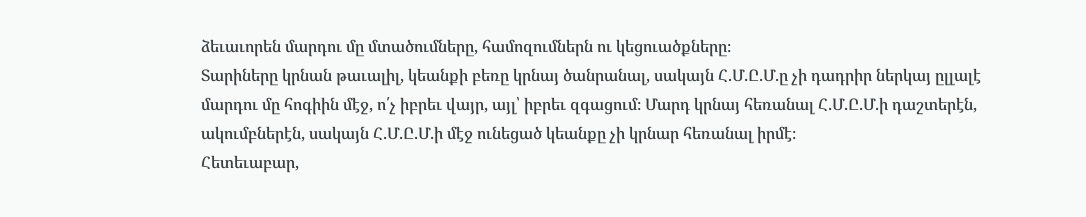ձեւաւորեն մարդու մը մտածումները, համոզումներն ու կեցուածքները։
Տարիները կրնան թաւալիլ, կեանքի բեռը կրնայ ծանրանալ, սակայն Հ.Մ.Ը.Մ.ը չի դադրիր ներկայ ըլլալէ մարդու մը հոգիին մէջ, ո՛չ իբրեւ վայր, այլ՝ իբրեւ զգացում։ Մարդ կրնայ հեռանալ Հ.Մ.Ը.Մ.ի դաշտերէն, ակումբներէն, սակայն Հ.Մ.Ը.Մ.ի մէջ ունեցած կեանքը չի կրնար հեռանալ իրմէ։
Հետեւաբար,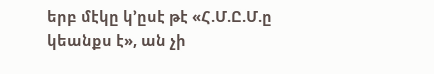երբ մէկը կ’ըսէ թէ «Հ.Մ.Ը.Մ.ը կեանքս է», ան չի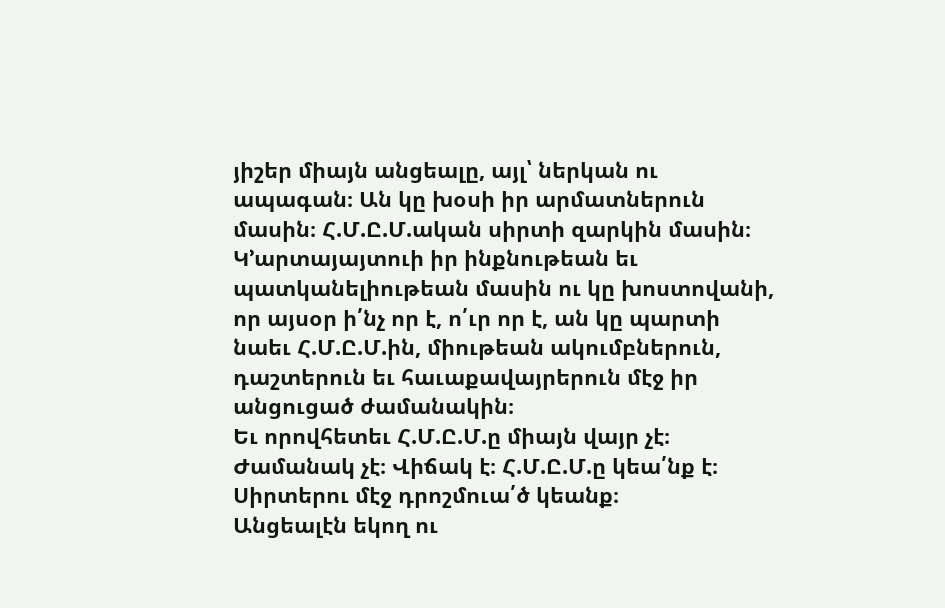յիշեր միայն անցեալը, այլ՝ ներկան ու ապագան։ Ան կը խօսի իր արմատներուն մասին։ Հ.Մ.Ը.Մ.ական սիրտի զարկին մասին։ Կ’արտայայտուի իր ինքնութեան եւ պատկանելիութեան մասին ու կը խոստովանի, որ այսօր ի՛նչ որ է, ո՛ւր որ է, ան կը պարտի նաեւ Հ.Մ.Ը.Մ.ին, միութեան ակումբներուն, դաշտերուն եւ հաւաքավայրերուն մէջ իր անցուցած ժամանակին։
Եւ որովհետեւ Հ.Մ.Ը.Մ.ը միայն վայր չէ։ Ժամանակ չէ։ Վիճակ է։ Հ.Մ.Ը.Մ.ը կեա՛նք է։
Սիրտերու մէջ դրոշմուա՛ծ կեանք։
Անցեալէն եկող ու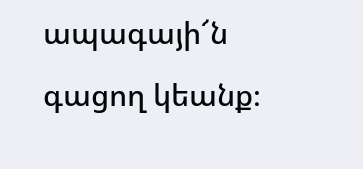ապագայի՜ն գացող կեանք։